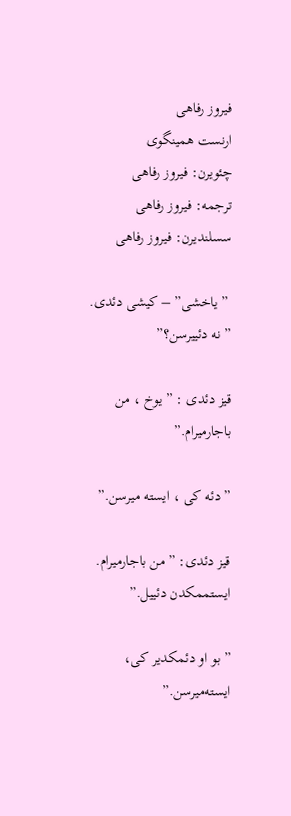فیروز رفاهی
ارنست همینگوی
چئویرن: فیروز رفاهی
ترجمه: فیروز رفاهی
سسلندیرن: فیروز رفاهی

 ” یاخشی” – کیشی دئدی. ” نه دئییرسن؟”

قیز دئدی : ” یوخ ، من باجارمیرام.”

” دئه کی ، ایسته میرسن.”

قیز دئدی: ” من باجارمیرام. ایستممکدن دئییل.”

” بو او دئمکدیر کی، ایسته‌میرسن.”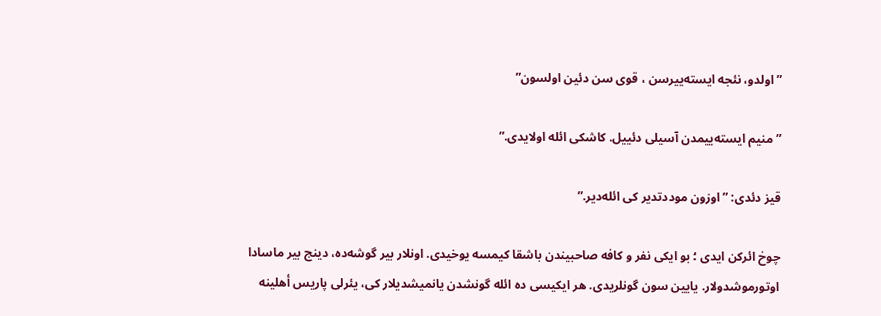” اولدو، نئجه ایسته‌ییرسن ، قوی سن دئین اولسون”

” منیم ایسته‌ییمدن آسیلی دئییل. کاشکی ائله اولایدی.”

قیز دئدی: ” اوزون موددتدیر کی ائله‌دیر.”

چوخ ائرکن ایدی ؛ بو ایکی نفر و کافه صاحبیندن باشقا کیمسه یوخیدی. اونلار بیر گوشه‌ده، دینج بیر ماسادا اوتورموشدولار. یایین سون گونلریدی. هر ایکیسی ده ائله گونشدن یانمیشدیلار کی، یئرلی پاریس أهلینه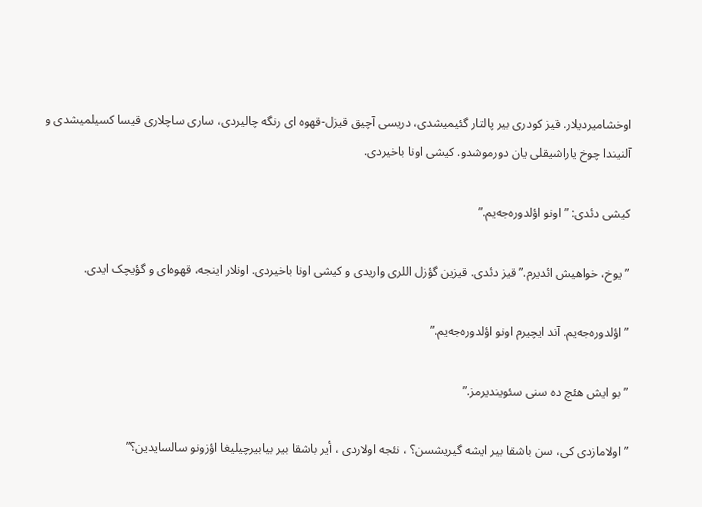اوخشامیردیلار. قیز کودری بیر پالتار گئیمیشدی، دریسی آچیق قیزل-قهوه ای رنگه چالیردی، ساری ساچلاری قیسا کسیلمیشدی و آلنیندا چوخ یاراشیقلی یان دورموشدو. کیشی اونا باخیردی.

کیشی دئدی: ” اونو اؤلدوره‌جه‌یم.”

” یوخ، خواهیش ائدیرم.” قیز دئدی. قیزین گؤزل اللری واریدی و کیشی اونا باخیردی. اونلار اینجه، قهوه‌ای و گؤیچک ایدی.

” اؤلدوره‌جه‌یم. آند ایچیرم اونو اؤلدوره‌جه‌یم.”

” بو ایش هئچ ده سنی سئویندیرمز.”

” اولامازدی کی، سن باشقا بیر ایشه گیریشسن؟ ، نئجه اولاردی ، أیر باشقا بیر بیابیرچیلیغا اؤزونو سالسایدین؟”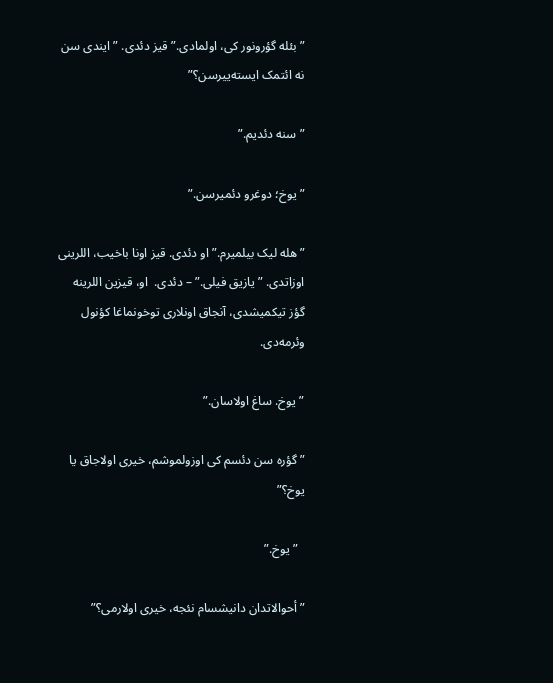” بئله گؤرونور کی، اولمادی.” قیز دئدی. ” ایندی سن نه ائتمک ایسته‌ییرسن؟”

” سنه دئدیم.”

” یوخ؛ دوغرو دئمیرسن.”

” هله لیک بیلمیرم.” او دئدی. قیز اونا باخیب، اللرینی اوزاتدی. ” یازیق فیلی.” – دئدی.  او، قیزین اللرینه گؤز تیکمیشدی، آنجاق اونلاری توخونماغا کؤنول وئرمه‌دی.

” یوخ. ساغ اولاسان.”

” گؤره سن دئسم کی اوزولموشم، خیری اولاجاق یا یوخ؟”

  ” یوخ.”

” أحوالاتدان دانیشسام نئجه، خیری اولارمی؟”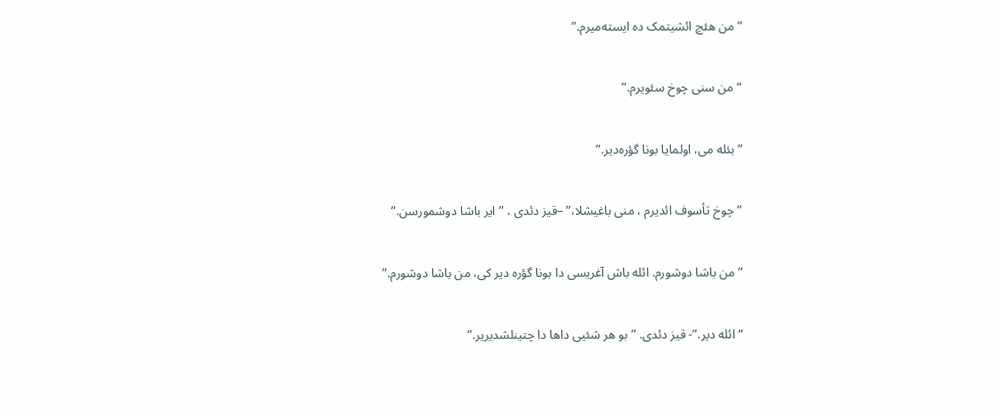” من هئچ ائشیتمک ده ایسته‌میرم.”

“من سنی چوخ سئویرم.”

” بئله می، اولمایا بونا گؤره‌دیر.”

” چوخ تأسوف ائدیرم ، منی باغیشلا،” –قیز دئدی ، ” ایر باشا دوشمورسن.”

” من باشا دوشورم. ائله باش آغریسی دا بونا گؤره دیر کی، من باشا دوشورم.”

“ائله دیر.”- قیز دئدی. ” بو هر شئیی داها دا چتینلشدیریر.”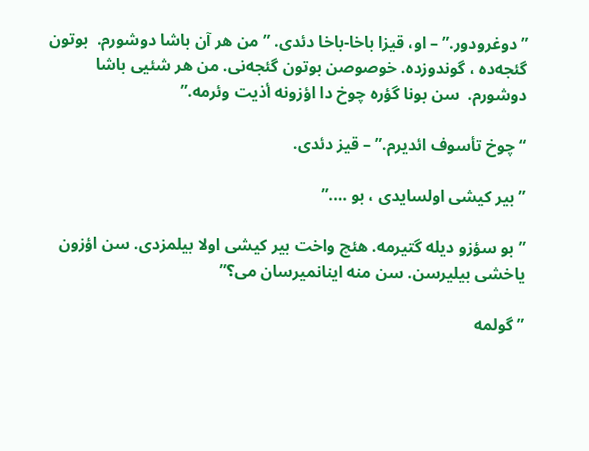” دوغرودور.” – او، قیزا باخا-باخا دئدی. ” من هر آن باشا دوشورم.  بوتون گئجه‌ده ، گوندوزده. خوصوصن بوتون گئجه‌نی. من هر شئیی باشا دوشورم.  سن بونا گؤره چوخ دا اؤزونه أذیت وئرمه.”

“چوخ تأسوف ائدیرم.” – قیز دئدی.

” بیر کیشی اولسایدی ، بو ….”

” بو سؤزو دیله گتیرمه. هئچ واخت بیر کیشی اولا بیلمزدی. سن اؤزون یاخشی بیلیرسن. سن منه اینانمیرسان می؟”

” گولمه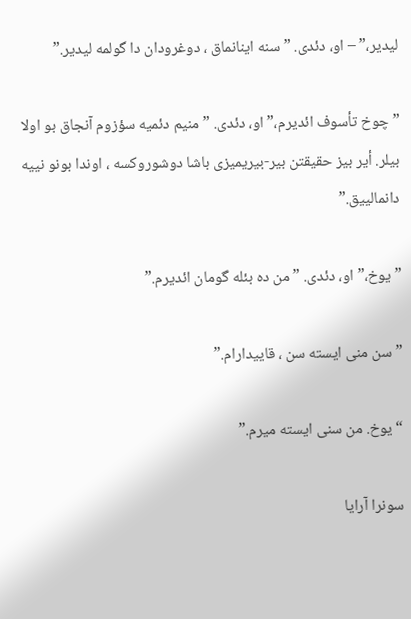لیدیر،” – او، دئدی. ” سنه اینانماق ، دوغرودان دا گولمه لیدیر.”

” چوخ تأسوف ائدیرم،” او، دئدی. ” منیم دئمیه سؤزوم آنجاق بو اولا بیلر. أیر بیز حقیقتن بیر-بیریمیزی باشا دوشوروکسه ، اوندا بونو نییه دانمالییق.”

” یوخ،” او، دئدی. ” من ده بئله گومان ائدیرم.”

” سن منی ایسته سن ، قاییدارام.”

“یوخ. من سنی ایسته میرم.”

سونرا آرایا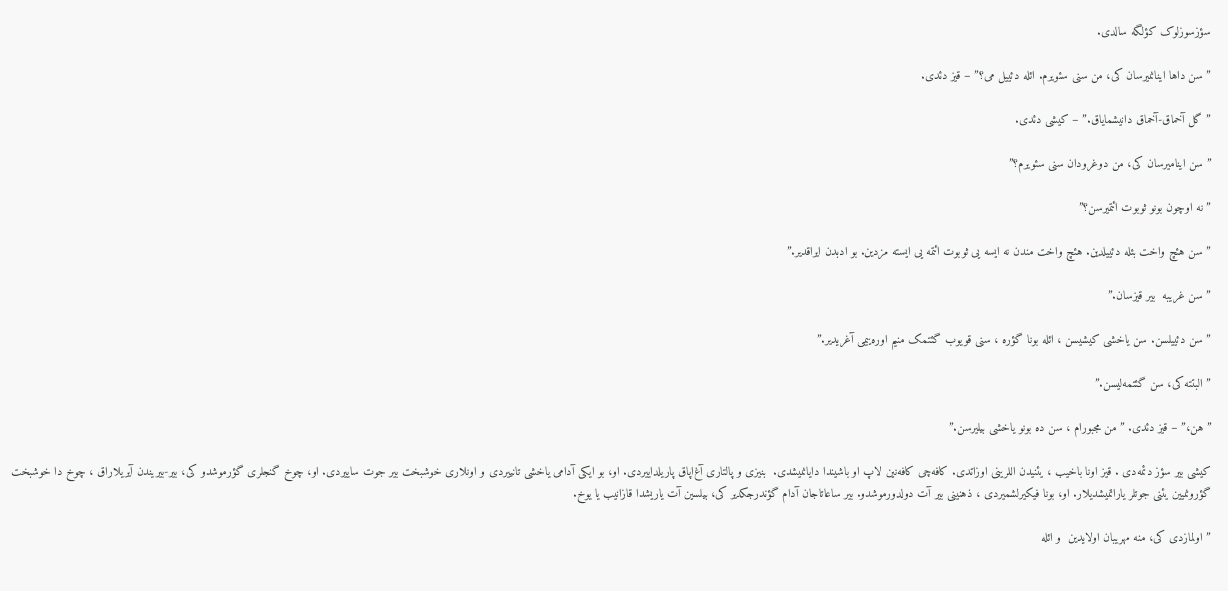سؤزسوزلوک کؤلگه سالدی.

” سن داها اینانمیرسان کی، من سنی سئویرم. ائله دئییل می؟” – قیز دئدی.

” گل آخماق-آخماق دانیشمایاق.” – کیشی دئدی.

” سن اینامیرسان کی، من دوغرودان سنی سئویرم؟”

” نه اوچون بونو ثوبوت ائتمیرسن؟”

” سن هئچ واخت بئله دئییلدین. هئچ واخت مندن نه ایسه یی ثوبوت ائتمه یی ایسته مزدین. بو ادبدن ایراقدیر.”

” سن غریبه  بیر قیزسان.”

” سن دئییلسن. سن یاخشی کیشیسن ، ائله بونا گؤره ، سنی قویوب گئتمک منیم اوره‌ییمی آغریدیر.”

” البتته کی، سن گئتمه‌لیسن.”

” هن،” – قیز دئدی. ” من مجبورام ، سن ده بونو یاخشی بیلیرسن.”

کیشی بیر سؤز دئمه‌دی . قیز اونا باخیب ، یئنیدن اللرینی اوزاتدی. کافه‌چی کافه‌نین لاپ او باشیندا دایانمیشدی.  بنیزی و پالتاری آغ‌اپاق پاریلداییردی. او، بو ایکی آدامی یاخشی تانییردی و اونلاری خوشبخت بیر جوت ساییردی. او، چوخ گنجلری گؤرموشدو کی، بیر-بیریندن آیریلاراق ، چوخ دا خوشبخت گؤرونمیین یئنی جوتلر یاراتمیشدیلار. او، بونا فیکیرلشمیردی ، ذهنینی بیر آت دولدورموشدو. بیر ساعاتاجان آدام گؤندرجکدیر کی، بیلسین آت یاریشدا قازانیب یا یوخ.

” اولمازدی کی، منه مهریبان اولایدین  و ائله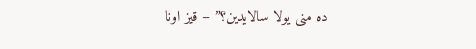ده منی یولا سالایدین؟” – قیز اونا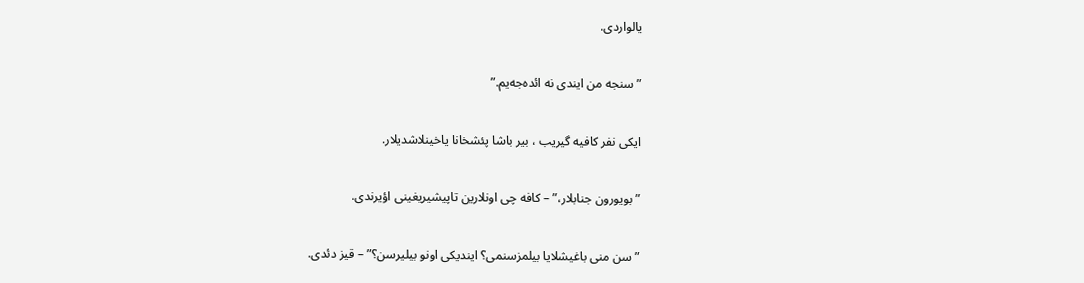یالواردی.

” سنجه من ایندی نه ائده‌جه‌یم.”

ایکی نفر کافیه گیریب ، بیر باشا پئشخانا یاخینلاشدیلار.

” بویورون جنابلار،” – کافه چی اونلارین تاپیشیریغینی اؤیرندی.

” سن منی باغیشلایا بیلمزسنمی؟ ایندیکی اونو بیلیرسن؟” – قیز دئدی.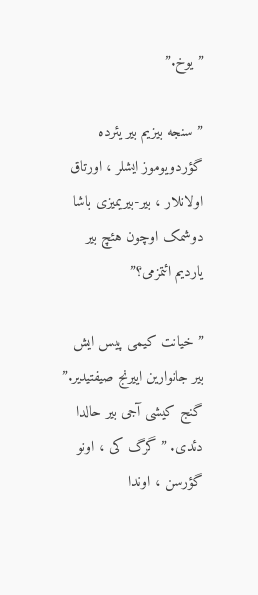” یوخ.”

” سنجه بیزیم بیر یئرده گؤردویوموز ایشلر ، اورتاق اولانلار ، بیر-بیریمیزی باشا دوشمک اوچون هئچ بیر یاردیم ائتمزمی؟”

” خیانت کیمی پیس ایش بیر جانوارین اییرنج صیفتیدیر.”  گنج کیشی آجی بیر حالدا دئدی. ” گرگ کی ، اونو گؤرسن ، اوندا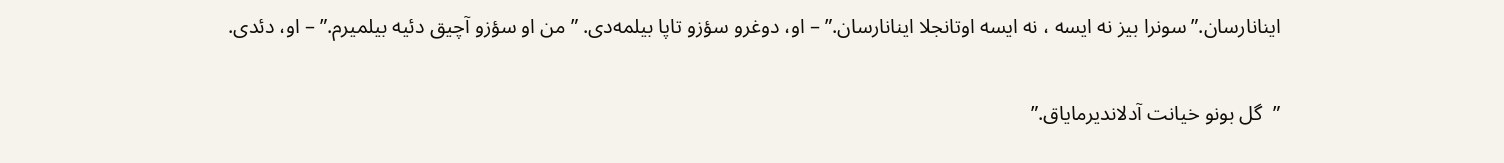اینانارسان.” سونرا بیز نه ایسه ، نه ایسه اوتانجلا اینانارسان.” – او، دوغرو سؤزو تاپا بیلمه‌دی. ” من او سؤزو آچیق دئیه بیلمیرم.” – او، دئدی.

”  گل بونو خیانت آدلاندیرمایاق.”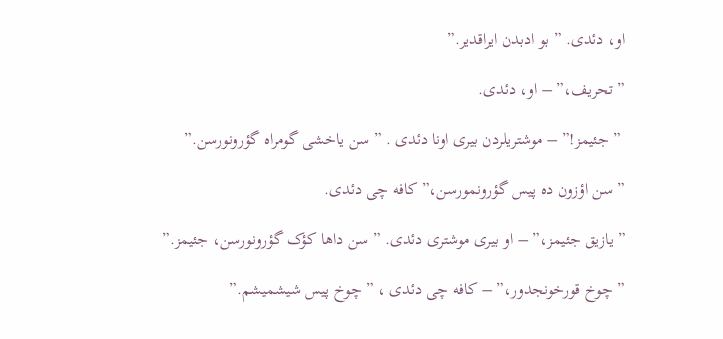او، دئدی. ” بو ادبدن ایراقدیر.”

” تحریف،” – او، دئدی.

 ” جئیمز!” – موشتریلردن بیری اونا دئدی . ” سن یاخشی گومراه گؤرونورسن.”

” سن اؤزون ده پیس گؤرونمورسن،” کافه چی دئدی.

” یازیق جئیمز،” – او بیری موشتری دئدی. ” سن داها کؤک گؤرونورسن، جئیمز.”

” چوخ قورخونجدور،” – کافه چی دئدی ، ” چوخ پیس شیشمیشم.”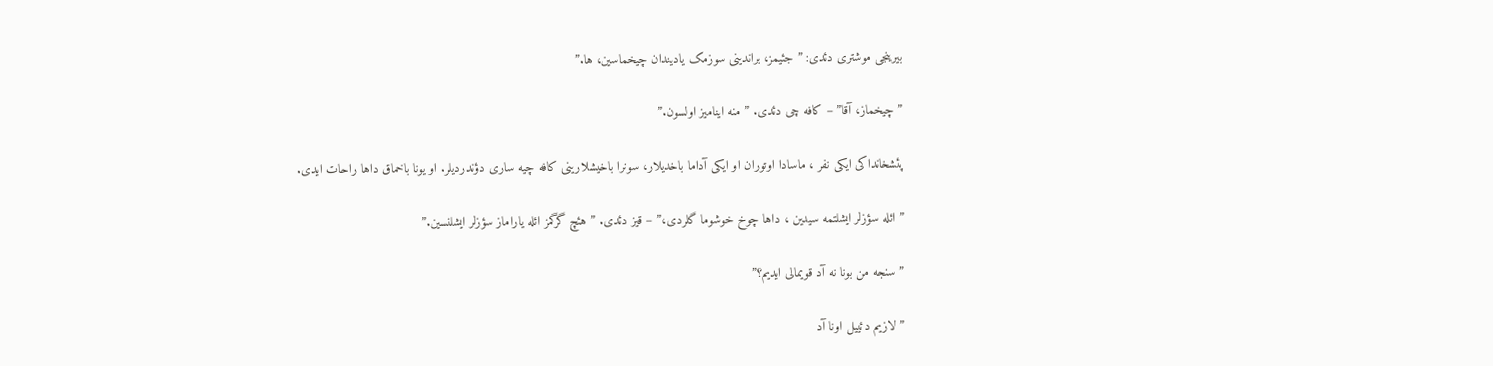بیرینجی موشتری دئدی: ” جئیمز، براندینی سوزمک یادیندان چیخماسین، ها.”

” چیخماز، آقا” – کافه چی دئدی. ” منه اینامیز اولسون.”

پئشخانداکی ایکی نفر ، ماسادا اوتوران او ایکی آداما باخدیلار، سونرا باخیشلارینی کافه چیه ساری دؤندردیلر. او یونا باخماق داها راحات ایدی.

” ائله سؤزلر ایشلتمه سیدین ، داها چوخ خوشوما گلردی،” – قیز دئدی. ” هئچ گرگمز ائله یاراماز سؤزلر ایشلنسین.”

” سنجه من بونا نه آد قویمالی ایدیم؟”

” لازیم دئییل اونا آد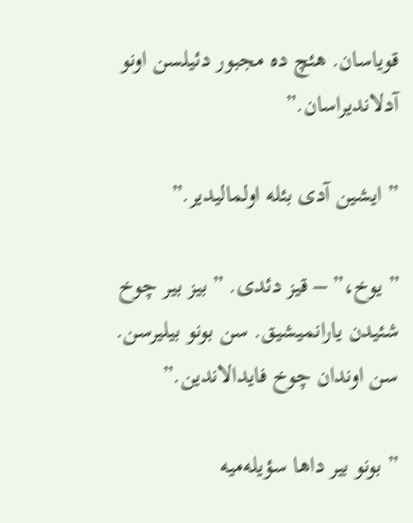قویاسان. هئچ ده مجبور دئیلسن اونو آدلاندیراسان.”

” ایشین آدی بئله اولمالیدیر.”

” یوخ،” – قیز دئدی. ” بیز بیر چوخ شئیدن یارانمیشیق. سن بونو بیلیرسن. سن اوندان چوخ فایدالاندین.”

” بونو بیر داها سؤیله‌میه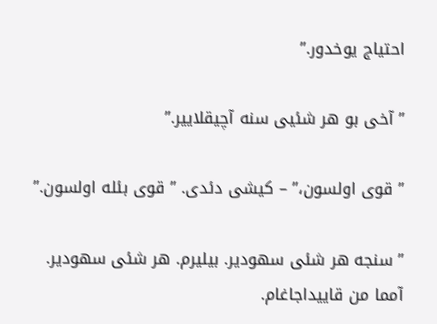احتیاج یوخدور.”

” آخی بو هر شئیی سنه آچیقلاییر.”

” قوی اولسون،” – کیشی دئدی. ” قوی بئله اولسون.”

” سنجه هر شئی سهودیر. بیلیرم. هر شئی سهودیر. آمما من قاییداجاغام.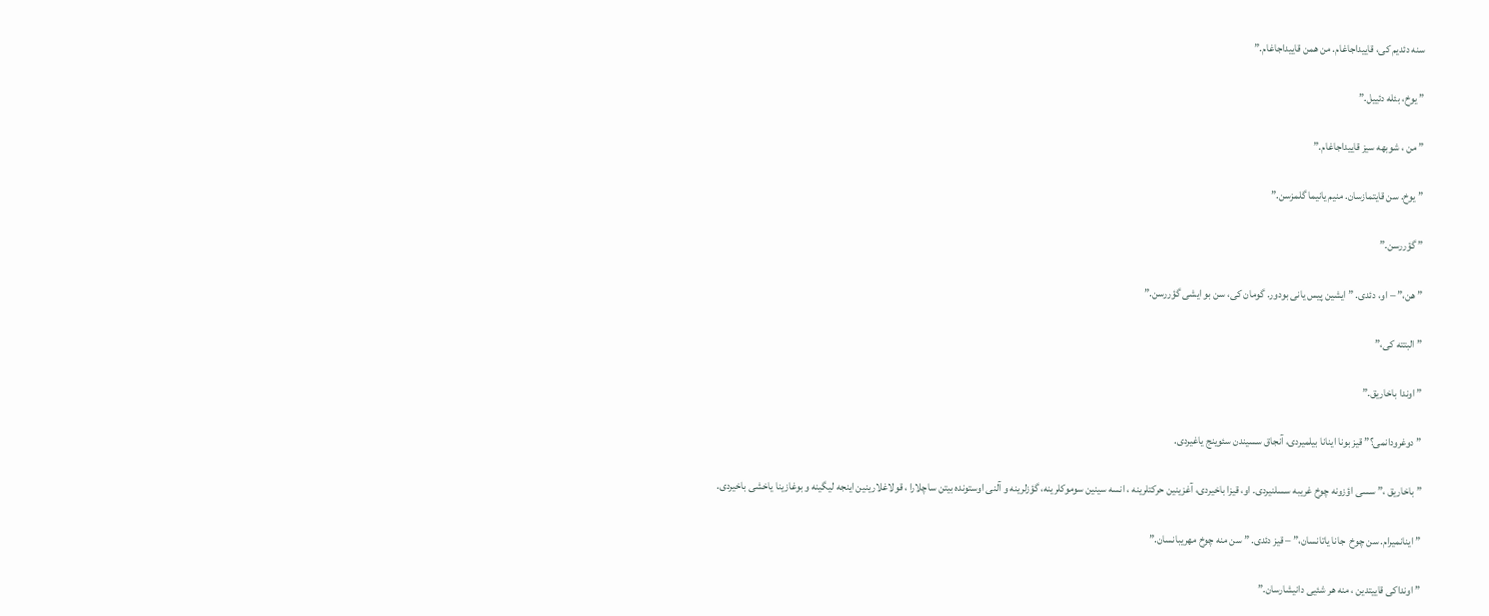سنه دئدیم کی، قاییداجاغام. من همن قاییداجاغام.”

” یوخ، بئله دئییل.”

” من ، شوبهه سیز قاییداجاغام.”

” یوخ. سن قایتمازسان. منیم یانیما گلمزسن.”

” گؤررسن.”

” هن،” – او، دئدی. ” ایشین پیس یانی بودور. گومان کی، سن بو ایشی گؤررسن.”

” البتته کی،”

” اوندا باخاریق.”

” دوغرودانمی؟” قیز بونا اینانا بیلمیردی، آنجاق سسیندن سئوینج یاغیردی.

” باخاریق ،” سسی اؤزونه چوخ غریبه سسلنیردی. او، قیزا باخیردی، آغزینین حرکتلرینه ، انسه سینین سوموکلرینه، گؤزلرینه و آلنی اوستونده بیتن ساچلارا ، قولاغلارینین اینجه لیگینه و بوغازینا یاخشی باخیردی.

” اینانمیرام. سن چوخ  جانا یاتانسان،” – قیز دئدی. ” سن منه چوخ مهریبانسان.”

” اونداکی قاییتدین ، منه هر شئیی دانیشارسان.”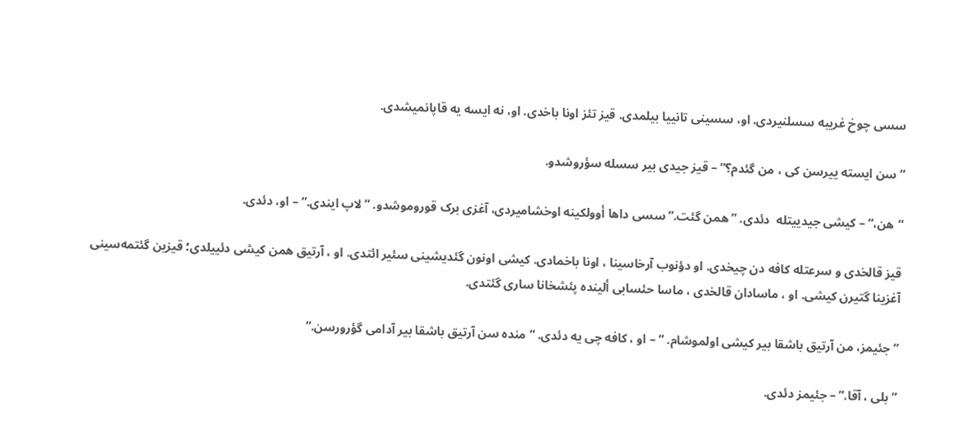سسی چوخ غریبه سسلنیردی. او، سسینی تانییا بیلمدی. قیز تئز اونا باخدی. او، نه ایسه یه قاپانمیشدی.

” سن ایسته ییرسن کی ، من گئدم؟” – قیز جیدی بیر سسله سؤروشدو.

“هن،” – کیشی جیدییتله  دئدی. ” همن گئت.” سسی داها أوولکینه اوخشامیردی، آغزی برک قوروموشدو. ” لاپ ایندی.” – او، دئدی.

قیز قالخدی و سرعتله کافه دن چیخدی. او دؤنوب آرخاسینا ، اونا باخمادی. کیشی اونون گئدیشینی سئیر ائتدی. او ، آرتیق همن کیشی دئییلدی؛ قیزین گئتمه‌سینی آغزینا گتیرن کیشی. او ، ماسادان قالخدی ، ماسا حئسابی ألینده پئشخانا ساری گئتدی.

” جئیمز، من آرتیق باشقا بیر کیشی اولموشام. ” – او ، کافه چی یه دئدی. ” منده سن آرتیق باشقا بیر آدامی گؤرورسن.”

” بلی ، آقا.” – جئیمز دئدی.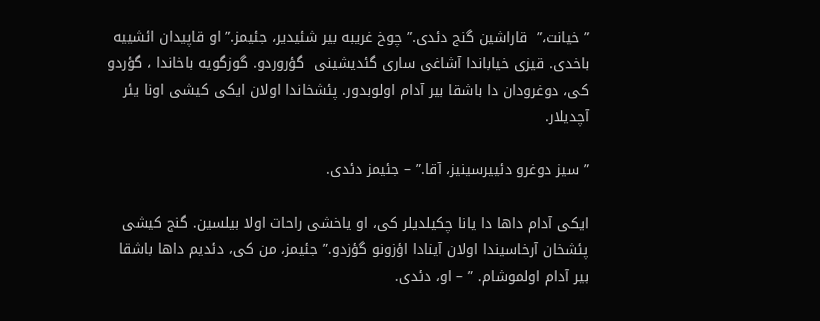” خیانت،”  قاراشین گنج دئدی.” چوخ غریبه بیر شئیدیر، جئیمز.” او قاپیدان ائشییه باخدی. قیزی خیاباندا آشاغی ساری گئدیشینی  گؤروردو. گوزگویه باخاندا ، گؤردو کی، دوغرودان دا باشقا بیر آدام اولوبدور. پئشخاندا اولان ایکی کیشی اونا یئر آچدیلار.

” سیز دوغرو دئییرسینیز، آقا.” – جئیمز دئدی.

ایکی آدام داها دا یانا چکیلدیلر کی، او یاخشی راحات اولا بیلسین. گنج کیشی پئشخان آرخاسیندا اولان آینادا اؤزونو گؤزدو.” جئیمز، من کی، دئدیم داها باشقا بیر آدام اولموشام. ” – او، دئدی.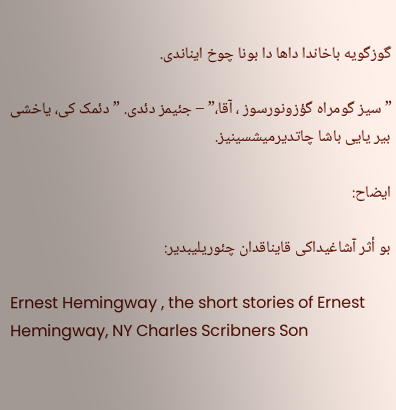گوزگویه باخاندا داها دا بونا چوخ ایناندی.

” سیز گومراه گؤزونورسوز ، آقا،” – جئیمز دئدی. ” دئمک کی، یاخشی بیر یایی باشا چاتدیرمیشسینیز.

ایضاح:

بو أثر آشاغیداکی قایناقدان چئوریلیبدیر:

Ernest Hemingway , the short stories of Ernest Hemingway, NY Charles Scribners Son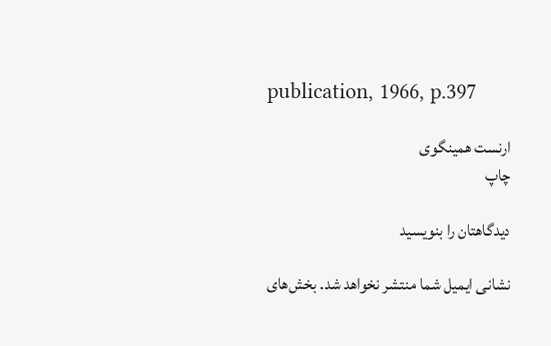publication, 1966, p.397

ارنست همینگوی
چاپ

دیدگاهتان را بنویسید

نشانی ایمیل شما منتشر نخواهد شد. بخش‌های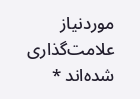موردنیاز علامت‌گذاری شده‌اند *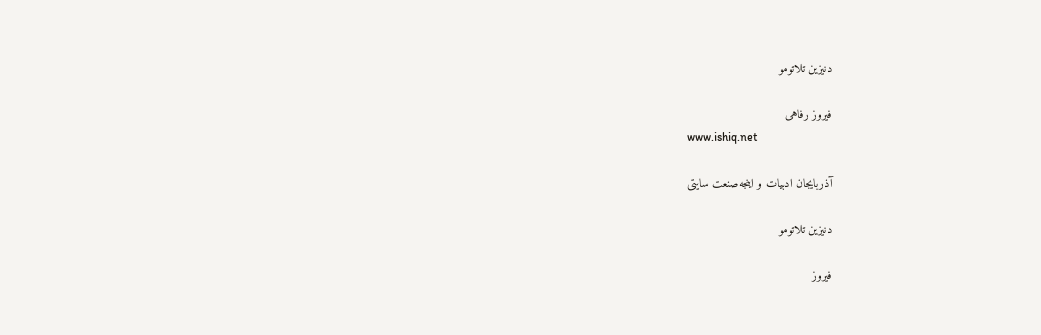دنیزین تلاتومو

فیروز رفاهی
www.ishiq.net

آذربایجان ادبیات و اینجه‌صنعت سایتی

دنیزین تلاتومو

فیروز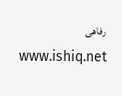رفاهی
www.ishiq.net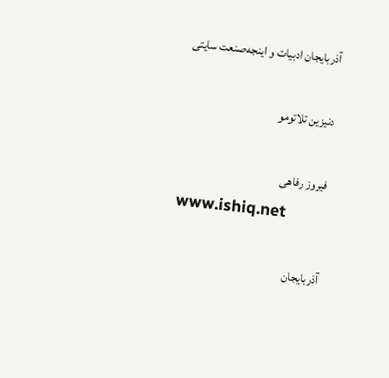آذربایجان ادبیات و اینجه‌صنعت سایتی

دنیزین تلاتومو

فیروز رفاهی
www.ishiq.net

آذربایجان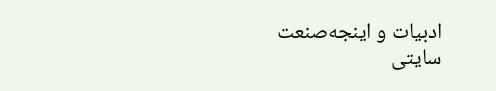ادبیات و اینجه‌صنعت سایتی